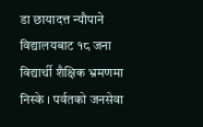डा छायादत्त न्यौपाने
विद्यालयबाट १८ जना विद्यार्थी शैक्षिक भ्रमणमा निस्के । पर्वतको जनसेवा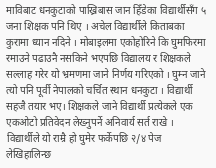माविबाट धनकुटाको पाख्रिबास जान हिँडेका विद्यार्थीसँग ५ जना शिक्षक पनि थिए । अचेल विद्यार्थीले किताबका कुरामा ध्यान नदिने । मोबाइलमा एकोहोरिने कि घुमफिरमा रमाउने पढाउनै नसकिने भएपछि विद्यालय र शिक्षकले सल्लाह गरेर यो भ्रमणमा जाने निर्णय गरिएको । घुम्न जाने त्यो पनि पूर्वी नेपालको चर्चित स्थान धनकुटा । विद्यार्थी सहजै तयार भए। शिक्षकले जाने विद्यार्थी प्रत्येकले एक एकओटो प्रतिवेदन लेख्नुपर्ने अनिवार्य सर्त राखे । विद्यार्थीले यो राम्रै हो घुमेर फर्केपछि २/४ पेज लेखिहालिन्छ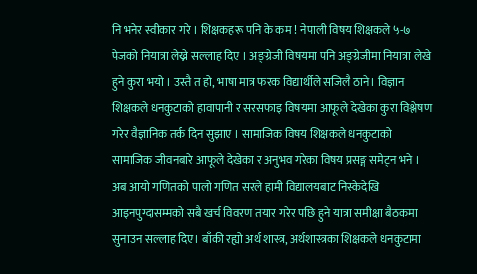नि भनेर स्वीकार गरे । शिक्षकहरू पनि के कम ! नेपाली विषय शिक्षकले ५-७ पेजको नियात्रा लेख्ने सल्लाह दिए । अङ्ग्रेजी विषयमा पनि अङ्ग्रेजीमा नियात्रा लेखे हुने कुरा भयो । उस्तै त हो, भाषा मात्र फरक विद्यार्थीले सजिलै ठाने। विज्ञान शिक्षकले धनकुटाको हावापानी र सरसफाइ विषयमा आफूले देखेका कुरा विश्लेषण गरेर वैज्ञानिक तर्क दिन सुझाए । सामाजिक विषय शिक्षकले धनकुटाको सामाजिक जीवनबारे आफूले देखेका र अनुभव गरेका विषय प्रसङ्ग समेट्न भने । अब आयो गणितको पालो गणित सरले हामी विद्यालयबाट निस्केदेखि आइनपुग्दासम्मको सबै खर्च विवरण तयार गरेर पछि हुने यात्रा समीक्षा बैठकमा सुनाउन सल्लाह दिए। बाँकी रह्यो अर्थ शास्त्र, अर्थशास्त्रका शिक्षकले धनकुटामा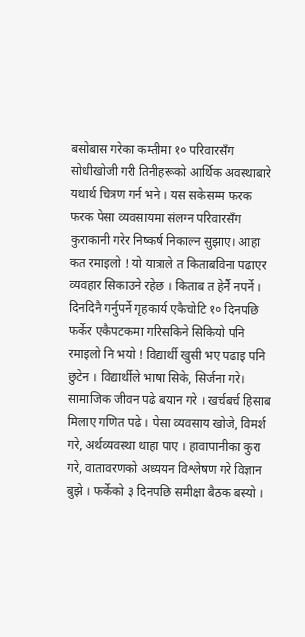बसोबास गरेका कम्तीमा १० परिवारसँग सोधीखोजी गरी तिनीहरूको आर्थिक अवस्थाबारे यथार्थ चित्रण गर्न भने । यस सकेसम्म फरक फरक पेसा व्यवसायमा संलग्न परिवारसँग कुराकानी गरेर निष्कर्ष निकाल्न सुझाए। आहा कत रमाइलो ! यो यात्राले त किताबविना पढाएर व्यवहार सिकाउने रहेछ । किताब त हेर्नै नपर्ने । दिनदिनै गर्नुपर्ने गृहकार्य एकैचोटि १० दिनपछि फर्केर एकैपटकमा गरिसकिने सिकियो पनि रमाइलो नि भयो ! विद्यार्थी खुसी भए पढाइ पनि छुटेन । विद्यार्थीले भाषा सिके, सिर्जना गरे। सामाजिक जीवन पढे बयान गरे । खर्चबर्च हिसाब मिलाए गणित पढे । पेसा व्यवसाय खोजे, विमर्श गरे, अर्थव्यवस्था थाहा पाए । हावापानीका कुरा गरे, वातावरणको अध्ययन विश्लेषण गरे विज्ञान बुझे । फर्केको ३ दिनपछि समीक्षा बैठक बस्यो ।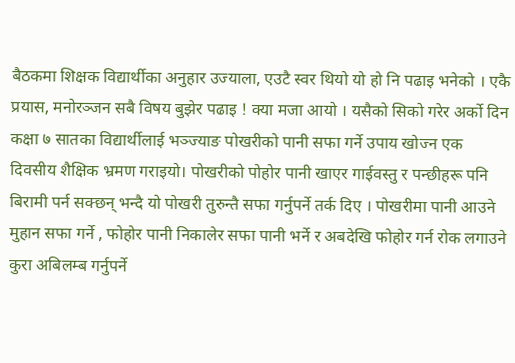बैठकमा शिक्षक विद्यार्थीका अनुहार उज्याला, एउटै स्वर थियो यो हो नि पढाइ भनेको । एकै प्रयास, मनोरञ्जन सबै विषय बुझेर पढाइ ! क्या मजा आयो । यसैको सिको गरेर अर्को दिन कक्षा ७ सातका विद्यार्थीलाई भञ्ज्याङ पोखरीको पानी सफा गर्ने उपाय खोज्न एक दिवसीय शैक्षिक भ्रमण गराइयो। पोखरीको पोहोर पानी खाएर गाईवस्तु र पन्छीहरू पनि बिरामी पर्न सक्छन् भन्दै यो पोखरी तुरुन्तै सफा गर्नुपर्ने तर्क दिए । पोखरीमा पानी आउने मुहान सफा गर्ने , फोहोर पानी निकालेर सफा पानी भर्ने र अबदेखि फोहोर गर्न रोक लगाउने कुरा अबिलम्ब गर्नुपर्ने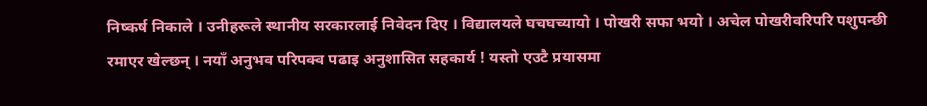निष्कर्ष निकाले । उनीहरूले स्थानीय सरकारलाई निवेदन दिए । विद्यालयले घचघच्यायो । पोखरी सफा भयो । अचेल पोखरीवरिपरि पशुपन्छी रमाएर खेल्छन् । नयाँ अनुभव परिपक्व पढाइ अनुशासित सहकार्य ! यस्तो एउटै प्रयासमा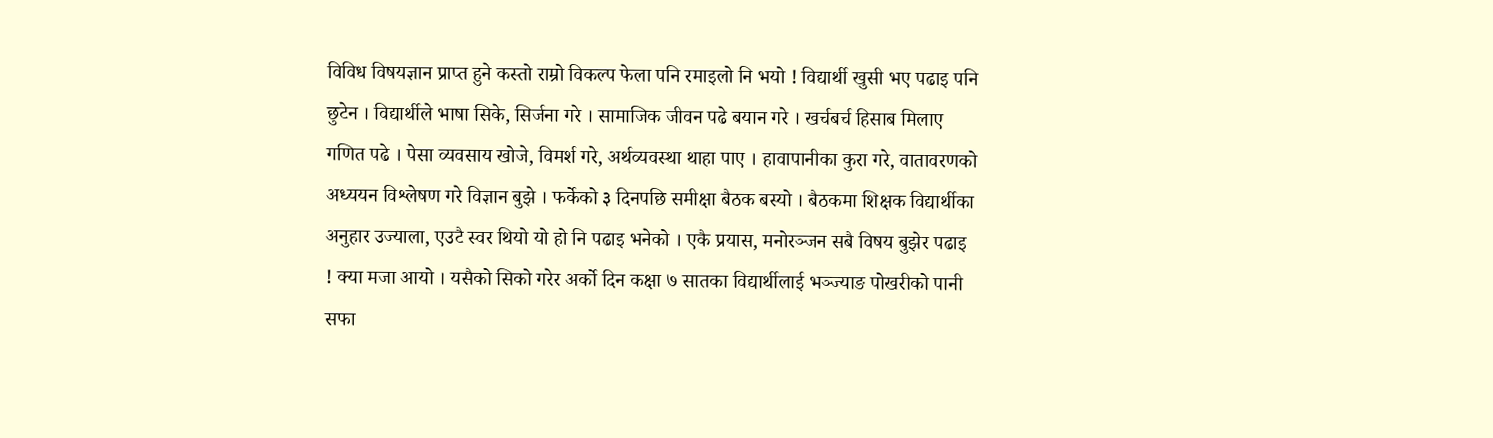विविध विषयज्ञान प्राप्त हुने कस्तो राम्रो विकल्प फेला पनि रमाइलो नि भयो ! विद्यार्थी खुसी भए पढाइ पनि छुटेन । विद्यार्थीले भाषा सिके, सिर्जना गरे । सामाजिक जीवन पढे बयान गरे । खर्चबर्च हिसाब मिलाए गणित पढे । पेसा व्यवसाय खोजे, विमर्श गरे, अर्थव्यवस्था थाहा पाए । हावापानीका कुरा गरे, वातावरणको अध्ययन विश्लेषण गरे विज्ञान बुझे । फर्केको ३ दिनपछि समीक्षा बैठक बस्यो । बैठकमा शिक्षक विद्यार्थीका अनुहार उज्याला, एउटै स्वर थियो यो हो नि पढाइ भनेको । एकै प्रयास, मनोरञ्जन सबै विषय बुझेर पढाइ ! क्या मजा आयो । यसैको सिको गरेर अर्को दिन कक्षा ७ सातका विद्यार्थीलाई भञ्ज्याङ पोखरीको पानी सफा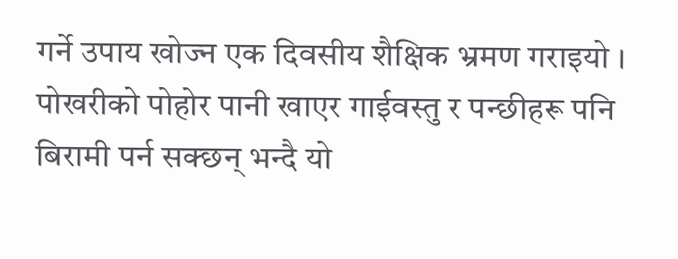गर्ने उपाय खोज्न एक दिवसीय शैक्षिक भ्रमण गराइयो । पोखरीको पोहोर पानी खाएर गाईवस्तु र पन्छीहरू पनि बिरामी पर्न सक्छन् भन्दै यो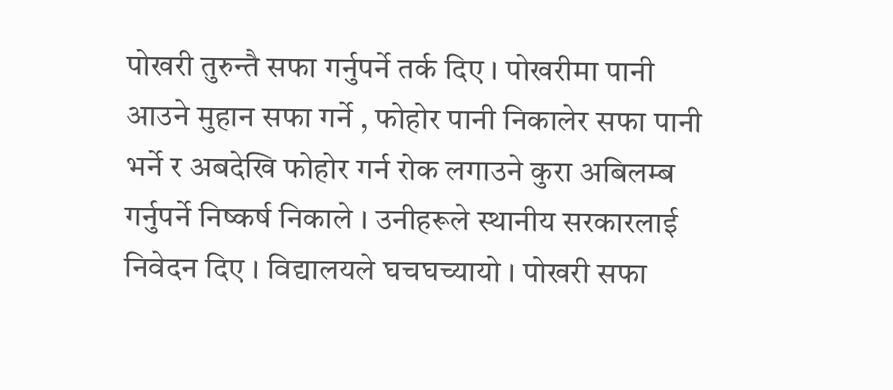पोखरी तुरुन्तै सफा गर्नुपर्ने तर्क दिए । पोखरीमा पानी आउने मुहान सफा गर्ने , फोहोर पानी निकालेर सफा पानी भर्ने र अबदेखि फोहोर गर्न रोक लगाउने कुरा अबिलम्ब गर्नुपर्ने निष्कर्ष निकाले । उनीहरूले स्थानीय सरकारलाई निवेदन दिए । विद्यालयले घचघच्यायो । पोखरी सफा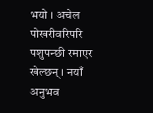भयो । अचेल पोखरीवरिपरि पशुपन्छी रमाएर खेल्छन् । नयाँ अनुभव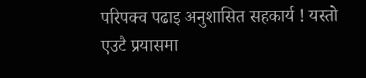परिपक्व पढाइ अनुशासित सहकार्य ! यस्तो एउटै प्रयासमा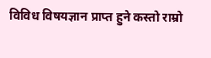विविध विषयज्ञान प्राप्त हुने कस्तो राम्रो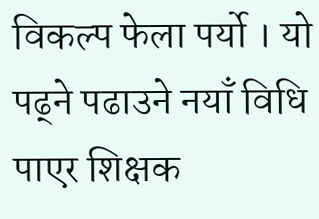विकल्प फेला पर्यो । यो पढ्ने पढाउने नयाँ विधि पाएर शिक्षक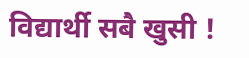विद्यार्थी सबै खुसी !